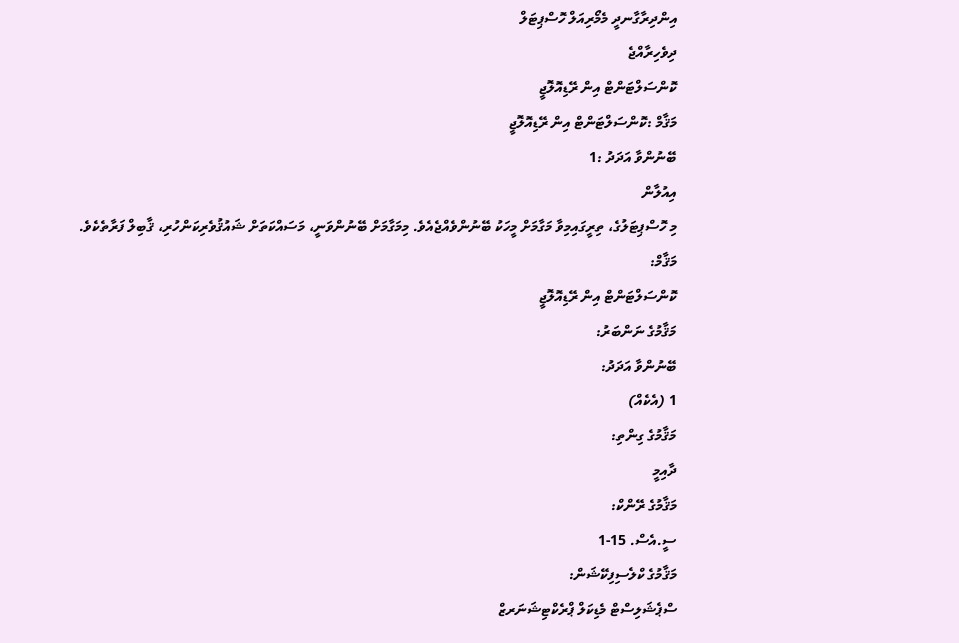އިންދިރާގާނދީ މެމޯރިއަލް ހޮސްޕިޓަލް
ދިވެހިރާއްޖެ
ކޮންސަލްޓަންޓް އިން ރޭޑިއޮލޮޖީ
މަޤާމް :ކޮންސަލްޓަންޓް އިން ރޭޑިއޮލޮޖީ
ބޭނުންވާ އަދަދު :1
އިއުލާން
މި ހޮސްޕިޓަލުގެ، ތިރީގައިމިވާ މަގާމަށް މީހަކު ބޭނުންވެއްޖެއެވެ. މިމަގާމަށް ބޭނުންވަނީ، މަސައްކަތަށް ޝައުޤުވެރިކަންހުރި، ޤާބިލް ފަރާތެކެވެ.
މަޤާމް:
ކޮންސަލްޓަންޓް އިން ރޭޑިއޮލޮޖީ
މަޤާމުގެ ނަންބަރު:
ބޭނުންވާ އަދަދު:
1 (އެކެއް)
މަޤާމުގެ ގިންތި:
ދާއިމީ
މަޤާމުގެ ރޭންކް:
ސީ.އެސް. 15-1
މަޤާމުގެ ކްލެސިފިކޭޝަން:
ސްޕެޝަލިސްޓް މެޑިކަލް ޕްރެކްޓިޝަނަރޒް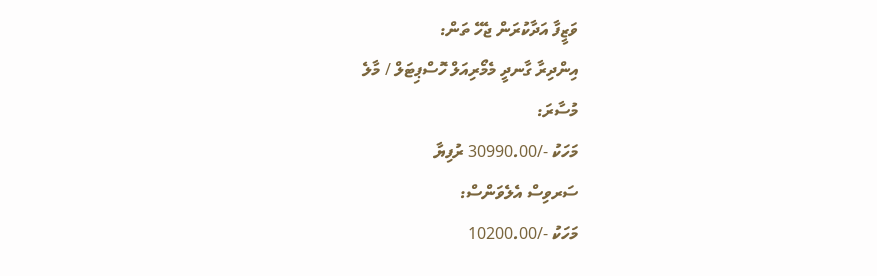ވަޒީފާ އަދާކުރަން ޖެހޭ ތަން:
އިންދިރާ ގާނދީ މެމޯރިއަލް ހޮސްޕިޓަލް / މާލެ
މުސާރަ:
މަހަކު -/30990.00 ރުފިޔާ
ސަރވިސް އެލެވަންސް:
މަހަކު -/10200.00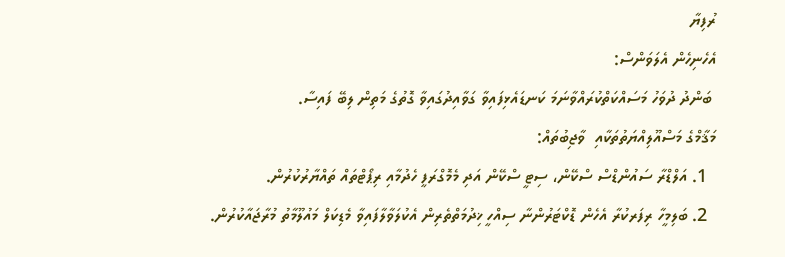ރުފިޔާ
އެހެނިހެން އެލަވަންސް:
 ބަންދު ދުވަހު މަސައްކަތްކުރައްވާނަމަ ކަނޑައެޅިފައިވާ ގަވާއިދުގައިވާ ގޮތުގެ މަތިން ލިބޭ ފައިސާ.
މަޤާމްގެ މަސްއޫލިއްޔަތުތަކާއި  ވާޖިބުތައް:
  1. އަލްޑްރާ ސައުންޑްސް ސްކޭން، ސިޓީ ސްކޭން އަދި މެމޮގްރަފީ ހެދުމާއި ރިޕޯޓްތައް ތައްޔާރުކުރުން.
  2. ބަލިމީހާ ރިފަރކުރާ އެހެން ޑޮކްޓަރުންނާ ސިއްހީ ޚިދުމަތްތެރިން އެކުލަވާލާފައިވާ މެޑިކަލް މައުލޫމާތު މުރާޖައާކުރުން.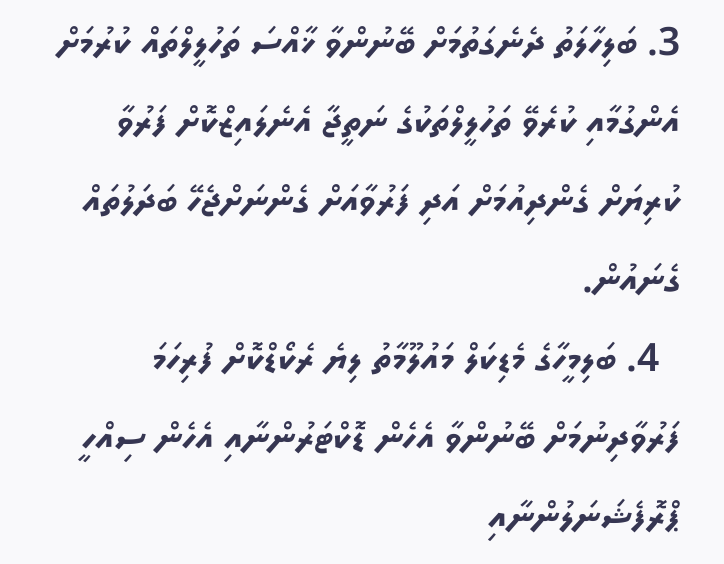3. ބަލިހާލަތު ދެނެގަތުމަށް ބޭނުންވާ ޚާއްސަ ތަހުލީލްތައް ކުރުމަށް އެންގުމާއި ކުރެވޭ ތަހުލީލްތަކުގެ ނަތީޖާ އެނެލައިޒްކޮށް ފަރުވާ ކުރިޔަށް ގެންދިއުމަށް އަދި ފަރުވާއަށް ގެންނަށްޖެހޭ ބަދަލުތައް ގެނައުން.
  4. ބަލިމީހާގެ މެޑިކަލް މައުލޫމާތު ލިޔެ ރެކޯޑްކޮށް ފުރިހަމަ ފަރުވާދިނުމަށް ބޭނުންވާ އެހެން ޑޮކްޓަރުންނާއި އެހެން ސިއްހީ ޕްރޮފެޝަނަލުންނާއި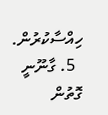ހިއްސާކުރުން.
  5. ގާނޫނީ ގޮތުން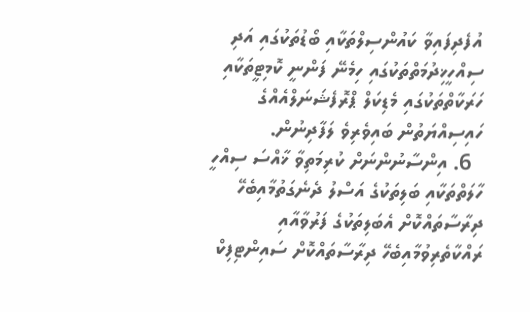އުފެދިފައިވާ ކައުންސިލްތަކާއި ބޯޑުތަކުގައި އަދި ސިއްހީޚިދުމަތްތަކުގައި ހިމެނޭ ފަންނީ ކޮމިޓީތަކާއި ހަރަކާތްތަކުގައި މެޑިކަލް ޕްރޮފެޝަނަލްއެއްގެ ހައިސިއްޔަތުން ބައިވެރިވެ ލަފާދިނުން.
  6. އިންސާނުންނަށް ކުރިމަތިވާ ޚާއްސަ ސިއްހީ ހާލަތްތަކާއި ބަލިތަކުގެ އަސްލު ދެނެގަތުމާއިބެހޭ ދިރާސާތައްކޮށް އެބަލިތަކުގެ ފަރުވާއާއި ރައްކާތެރިވުމާއިބެހޭ ދިރާސާތައްކޮށް ސައިންޓިފިކް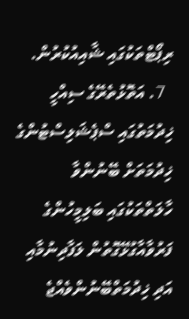ރިޕޯޓްތަކުގައި ޝާއިއުކުރުން.
  7. އަތޮޅުތެރޭގެ ސިއްހީ ޚިދުމަތުގައި ސްޕެޝަލިސްޓުންގެ ޚިދުމަތަށް ބޭނުންވާ ހާލަތްތަކުގައި ބަލިމީހުންގެ ފަރުވާއާގުޅޭގޮތުން ލަފާދިނުމާއި އަދި ޚިދުމަތްބޭނުންވެއްޖެ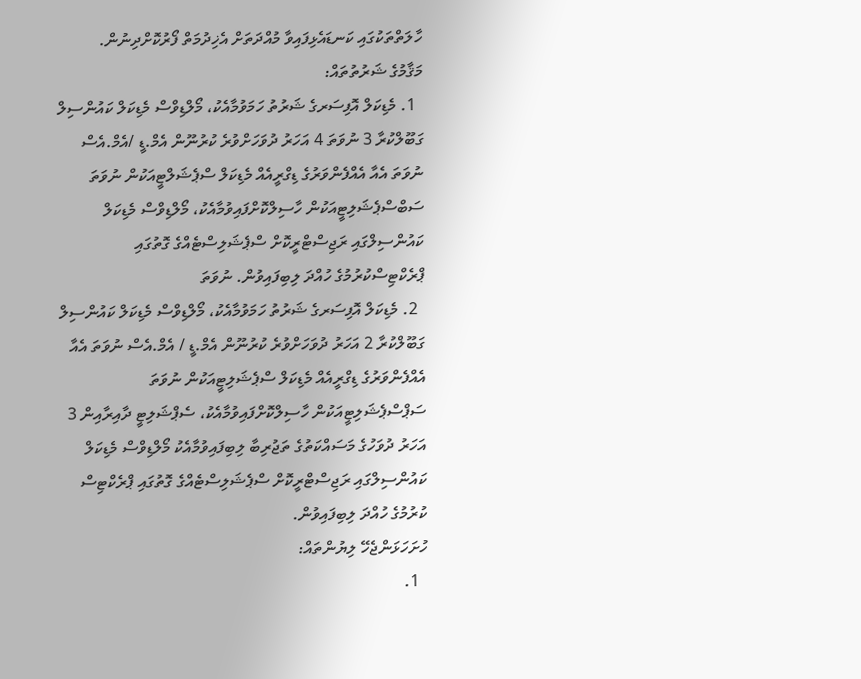ހާލަތްތަކުގައި ކަނޑައެޅިފައިވާ މުއްދަތަށް އެޚިދުމަތް ފޯރުކޮށްދިނުން.
މަޤާމުގެ ޝަރުތުތައް:
  1. މެޑިކަލް އޮފިސަރގެ ޝަރުތު ހަމަވުމާއެކު، މޯލްޑިވްސް މެޑިކަލް ކައުންސިލް ގަބޫލްކުރާ 3 ނުވަތަ 4 އަހަރު ދުވަހަށްވުރެ ކުރުނޫން އެމް.ޑީ /އެމް.އެސް ނުވަތަ އެއާ އެއްފެންވަރުގެ ޑިގްރީއެއް މެޑިކަލް ސްޕެޝަލްޓީއަކުން ނުވަތަ ސަބްސްޕެޝަލިޓީއަކުން ހާސިލްކޮށްފައިވުމާއެކު، މޯލްޑިވްސް މެޑިކަލް ކައުންސިލްގައި ރަޖިސްޓްރީކޮށް ސްޕެޝަލިސްޓެއްގެ ގޮތުގައި ޕްރެކްޓިސްކުރުމުގެ ހުއްދަ ލިބިފައިވުން. ނުވަތަ
  2. މެޑިކަލް އޮފިސަރގެ ޝަރުތު ހަމަވުމާއެކު، މޯލްޑިވްސް މެޑިކަލް ކައުންސިލް ގަބޫލްކުރާ 2 އަހަރު ދުވަހަށްވުރެ ކުރުނޫން އެމް.ޑީ / އެމް.އެސް ނުވަތަ އެއާ އެއްފެންވަރުގެ ޑިގްރީއެއް މެޑިކަލް ސްޕެޝަލިޓީއަކުން ނުވަތަ ސަޕްސްޕެޝަލިޓީއަކުން ހާސިލްކޮށްފައިވުމާއެކު، ސެޕްޝަލިޓީ ދާއިރާއިން 3 އަހަރު ދުވަހުގެ މަސައްކަތުގެ ތަޖުރިބާ ލިބިފައިވުމާއެކު މޯލްޑިވްސް މެޑިކަލް ކައުންސިލްގައި ރަޖިސްޓްރީކޮށް ސްޕެޝަލިސްޓެއްގެ ގޮތުގައި ޕްރެކްޓިސް ކުރުމުގެ ހުއްދަ ލިބިފައިވުން.
ހުށަހަޅަންޖެހޭ ލިޔުންތައް:
  1.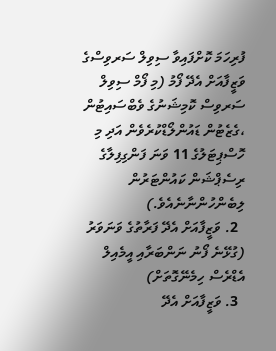ފުރިހަމަ ކޮށްފައިވާ ސިވިލް ސަރވިސްގެ ވަޒީފާއަށް އެދޭ ފޯމު (މި ފޯމް ސިވިލް ސަރވިސް ކޮމިޝަނުގެ ވެބްސައިޓުން ،ގެޒެޓުން ޑައުންލޯޑްކުރެވެން އަދި މި ހޮސްޕިޓަލުގެ 11 ވަނަ ފަންގިފިލާގެ ރިސެޕްޝަން ކައުންޓަރުން ލިބެންހުންނާނެއެވެ.)
  2. ވަޒީފާއަށް އެދޭ ފަރާތުގެ ވަނަވަރު (ގުޅޭނެ ފޯނު ނަންބަރާއި އީމެއިލް އެޑްރެސް ހިމެނޭގޮތަށް)
  3. ވަޒީފާއަށް އެދޭ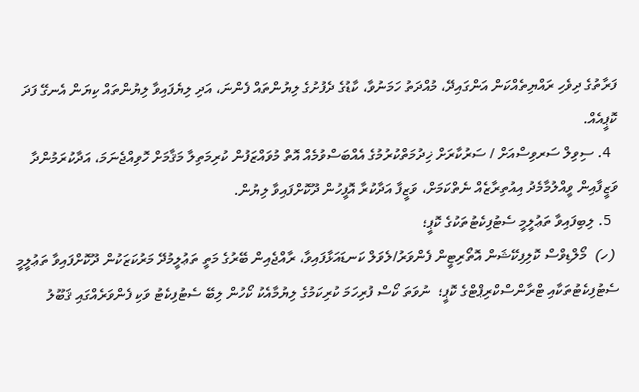ފަރާތުގެ ދިވެހި ރައްޔިތެއްކަން އަންގައިދޭ، މުއްދަތު ހަމަނުވާ، ކާޑުގެ ދެފުށުގެ ލިޔުންތައް ފެންނަ، އަދި ލިޔެފައިވާ ލިޔުންތައް ކިޔަން އެނގޭ ފަދަ ކޮޕީއެއް.
  4. ސިވިލް ސަރވިސްއަށް / ސަރުކާރަށް ޚިދުމަތްކުރުމުގެ އެއްބަސްވުމެއް އޮތް މުވައްޒަފުން ކުރިމަތިލާ މަޤާމަށް ހޮވިއްޖެނަމަ، އަދާކުރަމުންދާ ވަޒީފާއިން ވީއްލުމާމެދު އިއުތިރާޒެއް ނެތްކަމަށް، ވަޒީފާ އަދާކުރާ އޮފީހުން ދޫކޮށްފައިވާ ލިޔުން.
  5. ލިބިފައިވާ ތަޢުލީމީ ސެޓުފިކެޓުތަކުގެ ކޮޕީ؛
 (ހ)  މޯލްޑިވްސް ކޮލިފިކޭޝަން އޮތޯރިޓީން ފެންވަރު/ލެވަލް ކަނޑައަޅާފައިވާ، ރާއްޖެއިން ބޭރުގެ މަތީ ތަޢުލީމުދޭ މަރުކަޒަކުން ދޫކޮށްފައިވާ ތަޢުލީމީ ސެޓުފިކެޓުތަކާއި ޓްރާންސްކްރިޕްޓްގެ ކޮޕީ؛  ނުވަތަ ކޯސް ފުރިހަމަ ކުރިކަމުގެ ލިޔުމާއެކު ކޯހުން ލިބޭ ސެޓުފިކެޓު ވަކި ފެންވަރެއްގައި ޤަބޫލު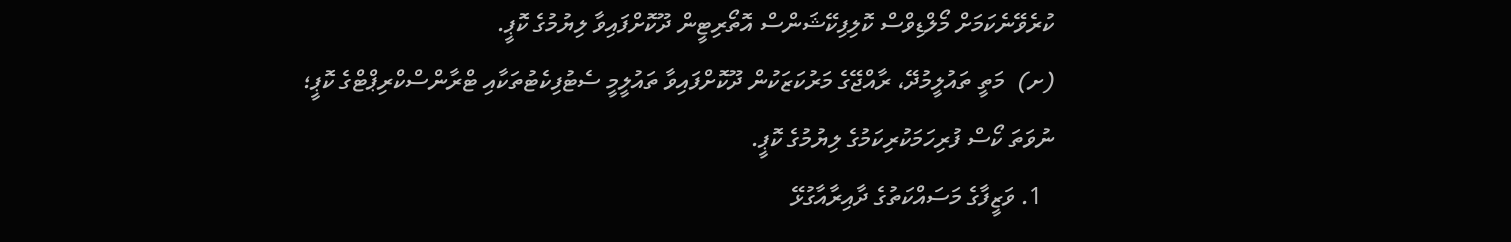ކުރެވޭނެކަމަށް މޯލްޑިވްސް ކޮލިފިކޭޝަންސް އޮތޯރިޓީން ދޫކޮށްފައިވާ ލިޔުމުގެ ކޮޕީ.
(ށ)  މަތީ ތައުލީމުދޭ، ރާއްޖޭގެ މަރުކަޒަކުން ދޫކޮށްފައިވާ ތައުލީމީ ސެޓުފިކެޓުތަކާއި ޓްރާންސްކްރިޕްޓްގެ ކޮޕީ؛ ނުވަތަ ކޯސް ފުރިހަމަކުރިކަމުގެ ލިޔުމުގެ ކޮޕީ.
  1. ވަޒީފާގެ މަސައްކަތުގެ ދާއިރާއާގުޅޭ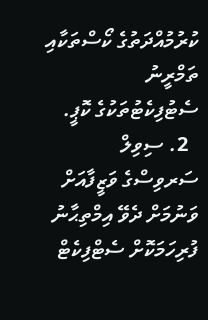ކުރުމުއްދަތުގެ ކޯސްތަކާއި ތަމްރީނު ސެޓުފިކެޓުތަކުގެ ކޮޕީ.
  2. ސިވިލް ސަރވިސްގެ ވަޒީފާއަށް ވަނުމަށް ދެވޭ އިމްތިޙާނު ފުރިހަމަކޮށް ސެޓްފިކެޓް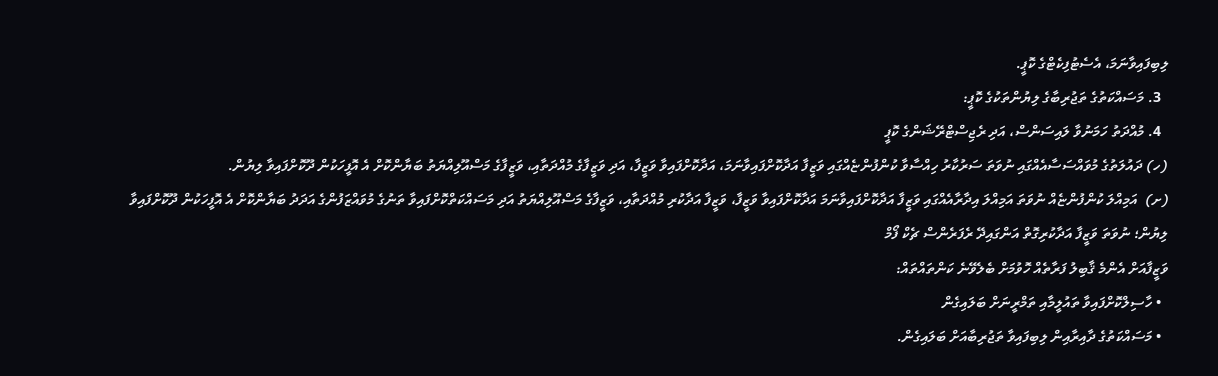ލިބިފައިވާނަމަ، އެސެޓުފިކެޓްގެ ކޮޕީ.
  3. މަސައްކަތުގެ ތަޖުރިބާގެ ލިޔުންތަކުގެ ކޮޕީ:
  4. މުއްދަތު ހަމަނުވާ ލައިސަންސް، އަދި ރެޖިސްޓްރޭޝަންގެ ކޮޕީ
(ހ) ދައުލަތުގެ މުވައްސަސާއެއްގައި ނުވަތަ ސަރުކާރު ހިއްސާވާ ކުންފުންޏެއްގައި ވަޒީފާ އަދާކޮށްފައިވާނަމަ، އަދާކޮށްފައިވާ ވަޒީފާ، އަދި ވަޒީފާގެ މުއްދަތާއި، ވަޒީފާގެ މަސްއޫލިއްޔަތު ބަޔާންކޮށް އެ އޮފީހަކުން ދޫކޮށްފައިވާ ލިޔުން.
(ށ)  އަމިއްލަ ކުންފުންޏެއް ނުވަތަ އަމިއްލަ އިދާރާއެއްގައި ވަޒީފާ އަދާކޮށްފައިވާނަމަ އަދާކޮށްފައިވާ ވަޒީފާ، ވަޒީފާ އަދާކުރި މުއްދަތާއި، ވަޒީފާގެ މަސްއޫލިއްޔަތު އަދި މަސައްކަތްކޮށްފައިވާ ތަނުގެ މުވައްޒަފުންގެ އަދަދު ބަޔާންކޮށް އެ އޮފީހަކުން ދޫކޮށްފައިވާ ލިޔުން؛ ނުވަތަ ވަޒީފާ އަދާކުރިގޮތް އަންގައިދޭ ރެފަރެންސް ޗެކް ފޯމް
ވަޒީފާއަށް އެންމެ ޤާބިލު ފަރާތެއް ހޮވުމަށް ބެލެވޭނެ ކަންތައްތައް:
  • ހާސިލްކޮށްފައިވާ ތައުލީމާއި ތަމްރީނަށް ބަލައިގެން
  • މަސައްކަތުގެ ދާއިރާއިން ލިބިފައިވާ ތަޖުރިބާއަށް ބަލައިގެން.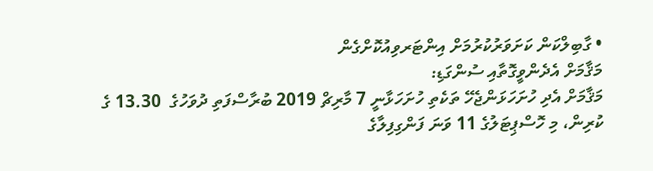• ގާބިލްކަން ކަށަވަރުކުރުމަށް އިންޓަރވިއުކޮށްގެން
މަޤާމަށް އެދެންވީގޮތާއި ސުންގަޑި:
މަޤާމަށް އެދި ހުށަހަޅަންޖެހޭ ތަކެތި ހުށަހަޅާނީ 7 މާރިޗް 2019 ބުރާސްފަތި ދުވަހުގެ  13.30 ގެ ކުރިން، މި ހޮސްޕިޓަލުގެ 11 ވަނަ ފަންގިފިލާގެ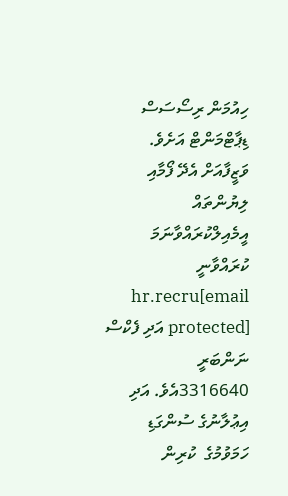ހިއުމަން ރިސޯސަސް ޑިޕާޓްމަންޓް އަށެވެ. ވަޒީފާއަށް އެދޭ ފޯމާއި ލިޔުންތައް އީމެއިލްކުރައްވާނަމަ ކުރައްވާނީ hr.recru[email protected] އަދި ފެކްސް ނަންބަރީ 3316640އެވެ. އަދި އިޢުލާނުގެ ސުންގަޑި ހަމަވުމުގެ  ކުރިން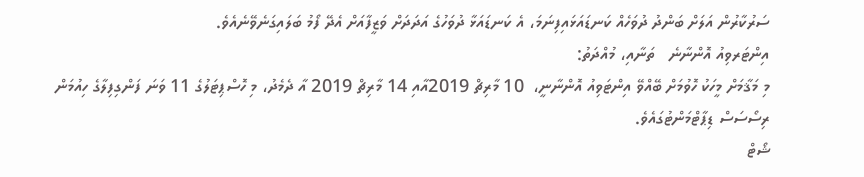ސަރުކާރުން އަލަށް ބަންދު ދުވަހެއް ކަނޑައަޅައިފިނަމަ، އެ ކަނޑައަޅާ ދުވަހުގެ އަދަދަށް ވަޒީފާއަށް އެދޭ ފޯމު ބަލައިގަނެވޭނެއެވެ.
އިންޓަރވިއު އޮންނާނެ   ތަނާއި، މުއްދަތު:
މި މަޤާމަށް މީހަކު ހޮވުމަށް ބޭއްވޭ އިންޓަވިއު އޮންނާނީ،  10 މާރިޗް 2019އާއި 14 މާރިޗް 2019 އާ ދެމެދު، މި ހޮސްޕިޓަލުގެ 11 ވަނަ ފަންގިފިލާގެ ހިއުމަން ރިސޯސަސް ޑިޕާޓްމަންޓުގައެވެ.
ޝޯޓް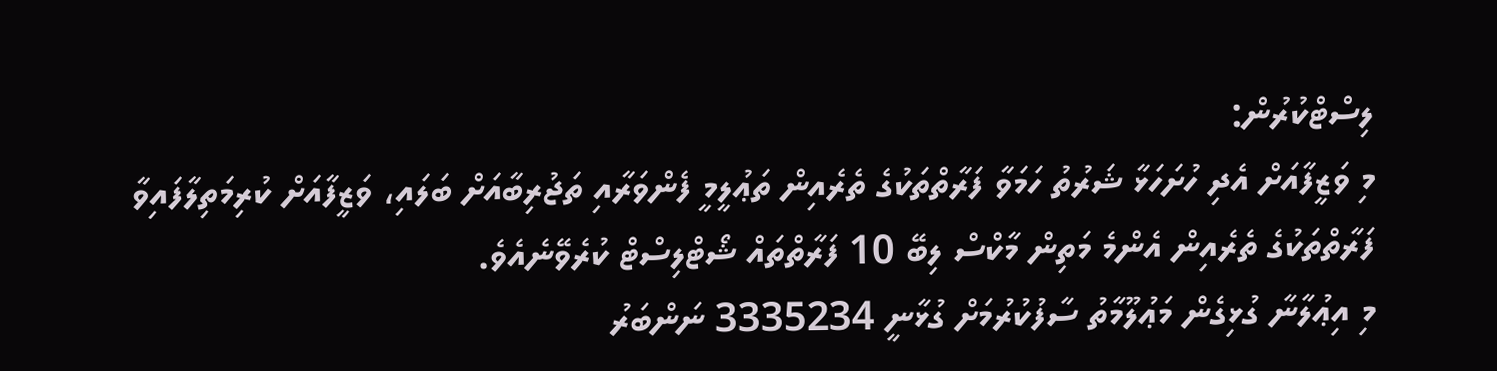ލިސްޓްކުރުން:
މި ވަޒީފާއަށް އެދި ހުށަހަޅާ ޝަރުތު ހަމަވާ ފަރާތްތަކުގެ ތެރެއިން ތަޢުލީމީ ފެންވަރާއި ތަޖުރިބާއަށް ބަލައި، ވަޒީފާއަށް ކުރިމަތިލާފައިވާ ފަރާތްތަކުގެ ތެރެއިން އެންމެ މަތިން މާކްސް ލިބޭ 10 ފަރާތްތައް ޝޯޓްލިސްޓް ކުރެވޭނެއެވެ.
މި އިޢުލާނާ ގުޅިގެން މަޢުލޫމާތު ސާފުކުރުމަށް ގުޅާނީ 3335234 ނަންބަރު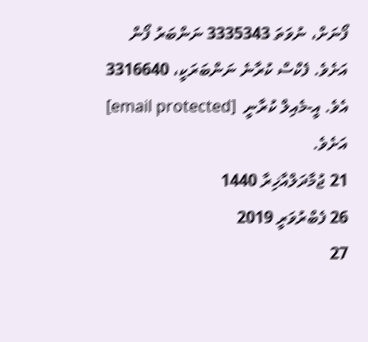ފޯނަށް، ނުވަތަ 3335343 ނަންބަރު ފޯން އަށެވެ. ފެކްސް ކުރާނެ ނަންބަރަކީ، 3316640 އެވެ. އީ-މެއިލް ކުރާނީ  [email protected]  އަށެވެ.
21 ޖުމާދަލްއާޚިރާ 1440
26 ފެބްރުވަރީ 2019
27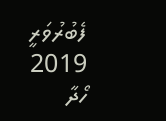ފެބުރުވަރީ 2019
ހޯދާ